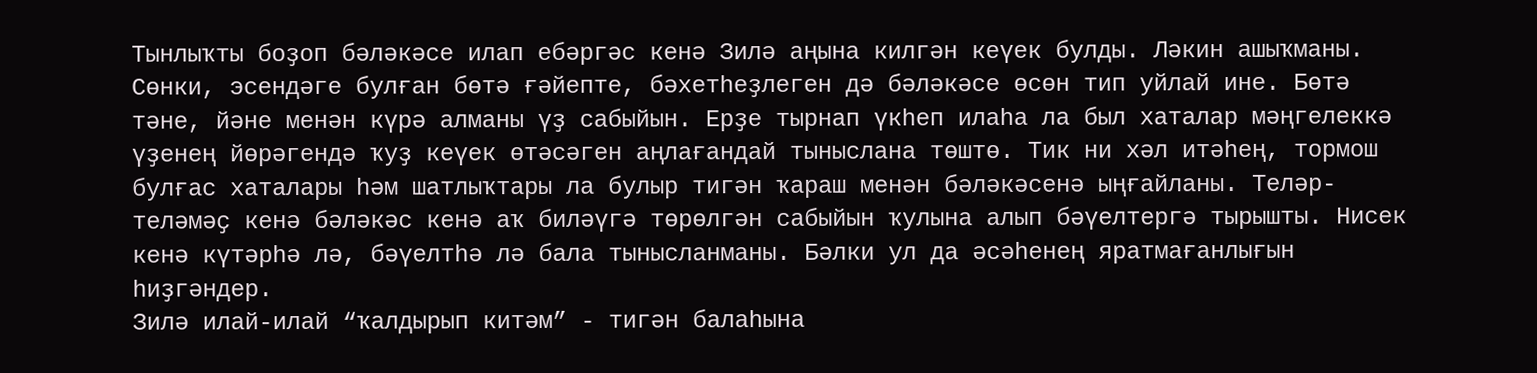Тынлыҡты боҙоп бәләкәсе илап ебәргәс кенә Зилә аңына килгән кеүек булды. Ләкин ашыҡманы. Сөнки, эсендәге булған бөтә ғәйепте, бәхетһеҙлеген дә бәләкәсе өсөн тип уйлай ине. Бөтә тәне, йәне менән күрә алманы үҙ сабыйын. Ерҙе тырнап үкһеп илаһа ла был хаталар мәңгелеккә үҙенең йөрәгендә ҡуҙ кеүек өтәсәген аңлағандай тыныслана төштө. Тик ни хәл итәһең, тормош булғас хаталары һәм шатлыҡтары ла булыр тигән ҡараш менән бәләкәсенә ыңғайланы. Теләр-теләмәҫ кенә бәләкәс кенә аҡ биләүгә төрөлгән сабыйын ҡулына алып бәүелтергә тырышты. Нисек кенә күтәрһә лә, бәүелтһә лә бала тынысланманы. Бәлки ул да әсәһенең яратмағанлығын һиҙгәндер.
Зилә илай-илай “ҡалдырып китәм” - тигән балаһына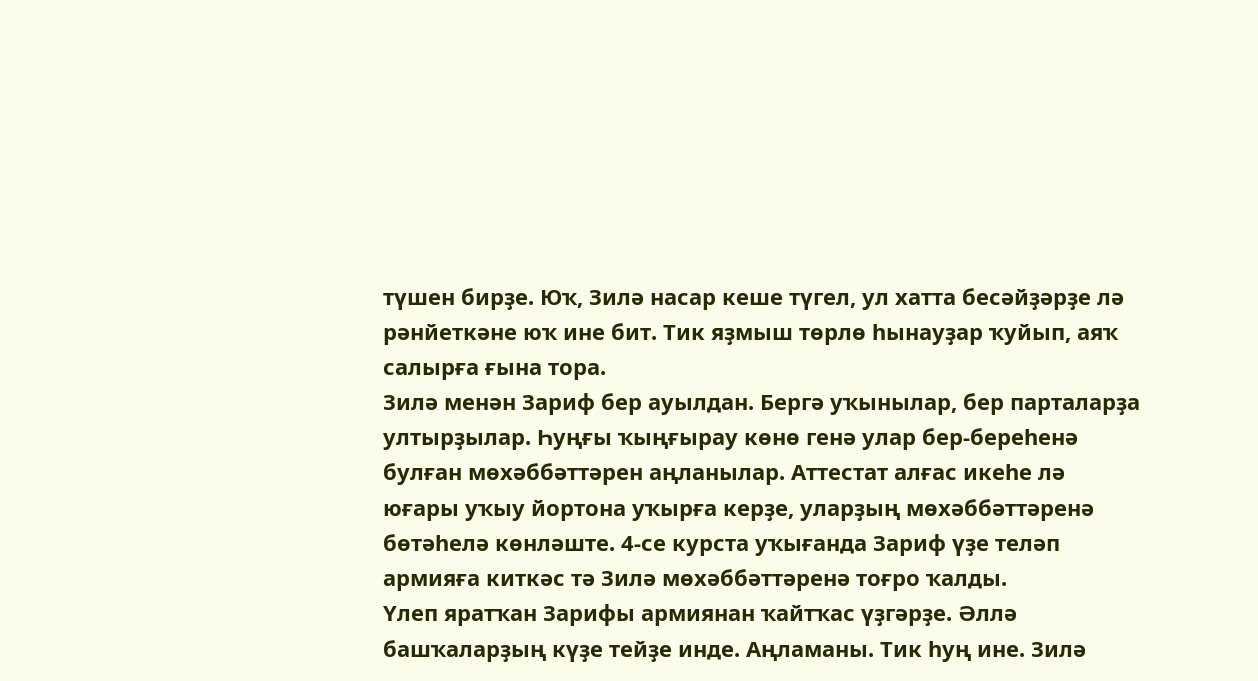түшен бирҙе. Юҡ, Зилә насар кеше түгел, ул хатта бесәйҙәрҙе лә рәнйеткәне юҡ ине бит. Тик яҙмыш төрлө һынауҙар ҡуйып, аяҡ салырға ғына тора.
Зилә менән Зариф бер ауылдан. Бергә уҡынылар, бер парталарҙа ултырҙылар. Һуңғы ҡыңғырау көнө генә улар бер-береһенә булған мөхәббәттәрен аңланылар. Аттестат алғас икеһе лә юғары уҡыу йортона уҡырға керҙе, уларҙың мөхәббәттәренә бөтәһелә көнләште. 4-се курста уҡығанда Зариф үҙе теләп армияға киткәс тә Зилә мөхәббәттәренә тоғро ҡалды.
Үлеп яратҡан Зарифы армиянан ҡайтҡас үҙгәрҙе. Әллә башҡаларҙың күҙе тейҙе инде. Аңламаны. Тик һуң ине. Зилә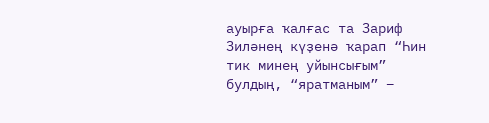ауырға ҡалғас та Зариф Зиләнең күҙенә ҡарап “Һин тик минең уйынсығым” булдың, “яратманым” –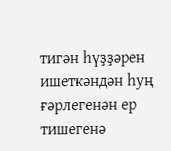тигән һүҙҙәрен ишеткәндән һуң ғәрлегенән ер тишегенә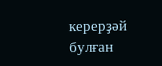керерҙәй булған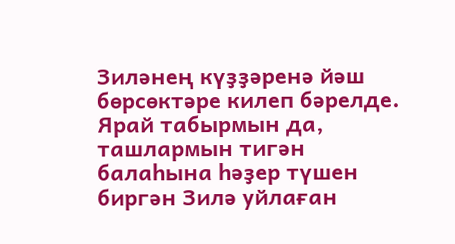Зиләнең күҙҙәренә йәш бөрсөктәре килеп бәрелде. Ярай табырмын да, ташлармын тигән балаһына һәҙер түшен биргән Зилә уйлаған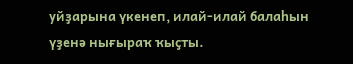уйҙарына үкенеп, илай-илай балаһын үҙенә нығыраҡ ҡыҫты.